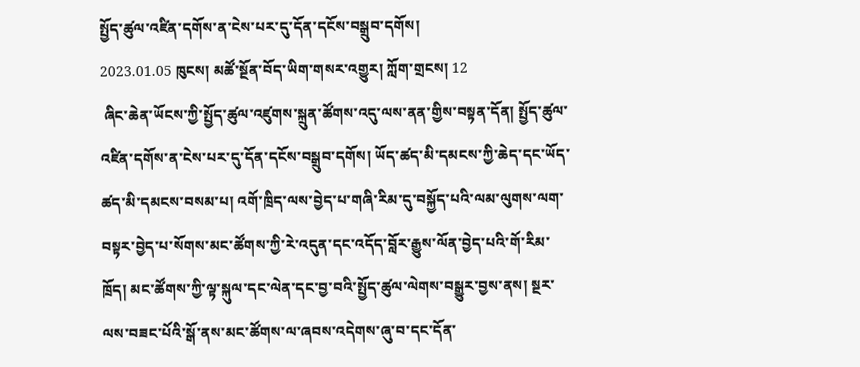སྤྱོད་ཚུལ་འཛིན་དགོས་ན་ངེས་པར་དུ་དོན་དངོས་བསྒྲུབ་དགོས།
2023.01.05 ཁུངས། མཚོ་སྔོན་བོད་ཡིག་གསར་འགྱུར། ཀློག་གྲངས། 12
 ཞིང་ཆེན་ཡོངས་ཀྱི་སྤྱོད་ཚུལ་འཛུགས་སྐྲུན་ཚོགས་འདུ་ལས་ནན་གྱིས་བསྟན་དོན། སྤྱོད་ཚུལ་འཛིན་དགོས་ན་ངེས་པར་དུ་དོན་དངོས་བསྒྲུབ་དགོས། ཡོད་ཚད་མི་དམངས་ཀྱི་ཆེད་དང་ཡོད་ཚད་མི་དམངས་བསམ་པ། འགོ་ཁྲིད་ལས་བྱེད་པ་གཞི་རིམ་དུ་བསྐྱོད་པའི་ལམ་ལུགས་ལག་བསྟར་བྱེད་པ་སོགས་མང་ཚོགས་ཀྱི་རེ་འདུན་དང་འདོད་བློར་རྒྱུས་ལོན་བྱེད་པའི་གོ་རིམ་ཁྲོད། མང་ཚོགས་ཀྱི་ལྟ་སྐུལ་དང་ལེན་དང་བྱ་བའི་སྤྱོད་ཚུལ་ལེགས་བསྒྱུར་བྱས་ནས། སྔར་ལས་བཟང་པོའི་སྒོ་ནས་མང་ཚོགས་ལ་ཞབས་འདེགས་ཞུ་བ་དང་དོན་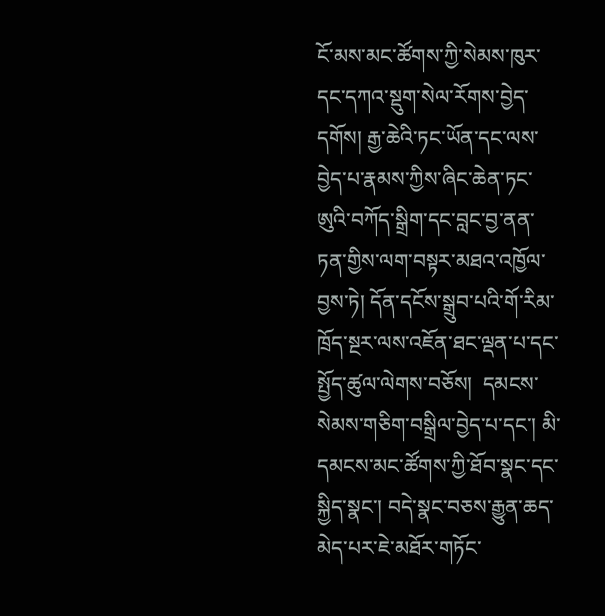ངོ་མས་མང་ཚོགས་ཀྱི་སེམས་ཁུར་དང་དཀའ་སྡུག་སེལ་རོགས་བྱེད་དགོས། རྒྱ་ཆེའི་ཏང་ཡོན་དང་ལས་བྱེད་པ་རྣམས་ཀྱིས་ཞིང་ཆེན་ཏང་ཨུའི་བཀོད་སྒྲིག་དང་བླང་བྱ་ནན་ཏན་གྱིས་ལག་བསྟར་མཐའ་འཁྱོལ་བྱས་ཏེ། དོན་དངོས་སྒྲུབ་པའི་གོ་རིམ་ཁྲོད་སྔར་ལས་འཇོན་ཐང་ལྡན་པ་དང་སྤྱོད་ཚུལ་ལེགས་བཅོས།  དམངས་སེམས་གཅིག་བསྒྲིལ་བྱེད་པ་དང་། མི་དམངས་མང་ཚོགས་ཀྱི་ཐོབ་སྣང་དང་སྐྱིད་སྣང་། བདེ་སྣང་བཅས་རྒྱུན་ཆད་མེད་པར་ཇེ་མཐོར་གཏོང་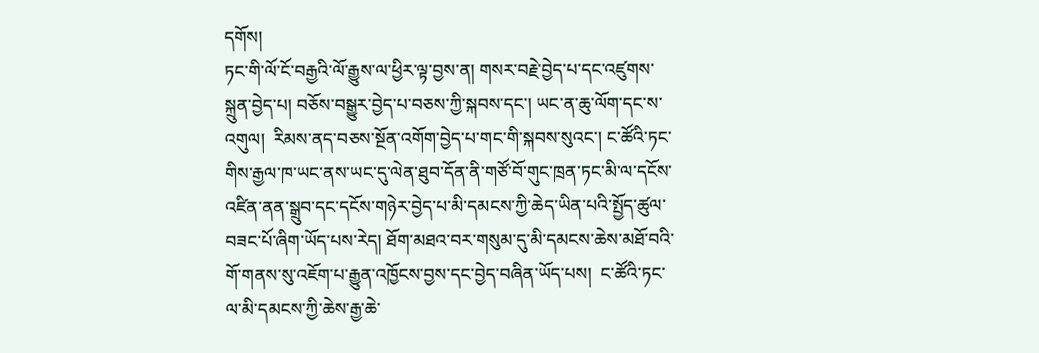དགོས།
ཏང་གི་ལོ་ངོ་བརྒྱའི་ལོ་རྒྱུས་ལ་ཕྱིར་ལྟ་བྱས་ན། གསར་བརྗེ་བྱེད་པ་དང་འཛུགས་སྐྲུན་བྱེད་པ། བཅོས་བསྒྱུར་བྱེད་པ་བཅས་ཀྱི་སྐབས་དང་། ཡང་ན་ཆུ་ལོག་དང་ས་འགུལ།  རིམས་ནད་བཅས་སྔོན་འགོག་བྱེད་པ་གང་གི་སྐབས་སུའང་། ང་ཚོའི་ཏང་གིས་རྒྱལ་ཁ་ཡང་ནས་ཡང་དུ་ལེན་ཐུབ་དོན་ནི་གཙོ་བོ་གུང་ཁྲན་ཏང་མི་ལ་དངོས་འཛིན་ནན་སྒྲུབ་དང་དངོས་གཉེར་བྱེད་པ་མི་དམངས་ཀྱི་ཆེད་ཡིན་པའི་སྤྱོད་ཚུལ་བཟང་པོ་ཞིག་ཡོད་པས་རེད། ཐོག་མཐའ་བར་གསུམ་དུ་མི་དམངས་ཆེས་མཐོ་བའི་གོ་གནས་སུ་འཇོག་པ་རྒྱུན་འཁྱོངས་བྱས་དང་བྱེད་བཞིན་ཡོད་པས།  ང་ཚོའི་ཏང་ལ་མི་དམངས་ཀྱི་ཆེས་རྒྱ་ཆེ་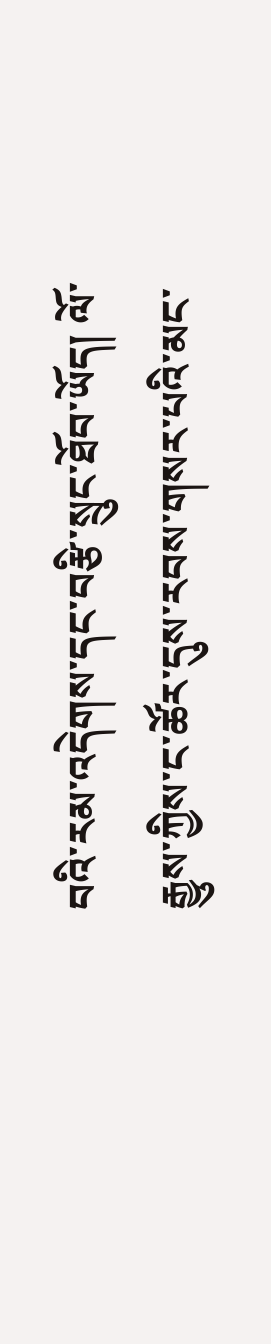བའི་རམ་འདེགས་དང་བརྩི་སྲུང་ཐོབ་ཡོད། ལོ་རྒྱུས་ཀྱིས་ང་ཚོར་དུས་རབས་གསར་པའི་མང་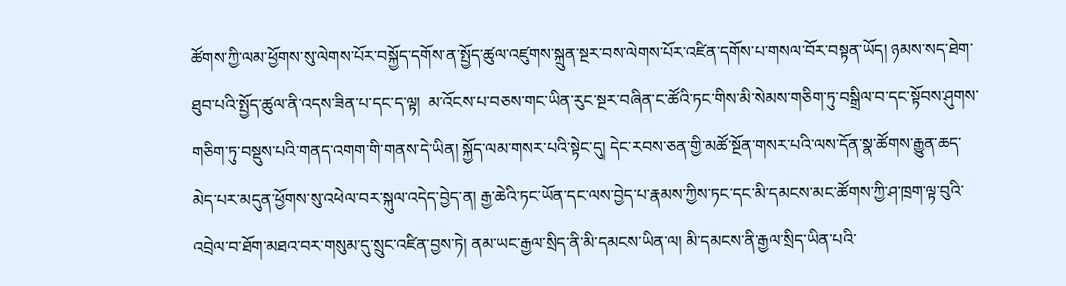ཚོགས་ཀྱི་ལམ་ཕྱོགས་སུ་ལེགས་པོར་བསྐྱོད་དགོས་ན་སྤྱོད་ཚུལ་འཛུགས་སྐྲུན་སྔར་བས་ལེགས་པོར་འཛིན་དགོས་པ་གསལ་བོར་བསྟན་ཡོད། ཉམས་སད་ཐེག་ཐུབ་པའི་སྤྱོད་ཚུལ་ནི་འདས་ཟིན་པ་དང་ད་ལྟ།  མ་འོངས་པ་བཅས་གང་ཡིན་རུང་སྔར་བཞིན་ང་ཚོའི་ཏང་གིས་མི་སེམས་གཅིག་ཏུ་བསྒྲིལ་བ་དང་སྟོབས་ཤུགས་གཅིག་ཏུ་བསྡུས་པའི་གནད་འགག་གི་གནས་དེ་ཡིན། སྐྱོད་ལམ་གསར་པའི་སྟེང་དུ། དེང་རབས་ཅན་གྱི་མཚོ་སྔོན་གསར་པའི་ལས་དོན་སྣ་ཚོགས་རྒྱུན་ཆད་མེད་པར་མདུན་ཕྱོགས་སུ་འཕེལ་བར་སྐུལ་འདེད་བྱེད་ན། རྒྱ་ཆེའི་ཏང་ཡོན་དང་ལས་བྱེད་པ་རྣམས་ཀྱིས་ཏང་དང་མི་དམངས་མང་ཚོགས་ཀྱི་ཤ་ཁྲག་ལྟ་བུའི་འབྲེལ་བ་ཐོག་མཐའ་བར་གསུམ་དུ་སྲུང་འཛིན་བྱས་ཏེ། ནམ་ཡང་རྒྱལ་སྲིད་ནི་མི་དམངས་ཡིན་ལ། མི་དམངས་ནི་རྒྱལ་སྲིད་ཡིན་པའི་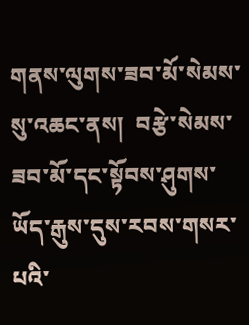གནས་ལུགས་ཟབ་མོ་སེམས་སུ་འཆང་ནས།  བརྩེ་སེམས་ཟབ་མོ་དང་སྟོབས་ཤུགས་ཡོད་རྒུས་དུས་རབས་གསར་པའི་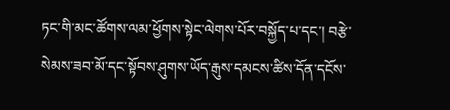ཏང་གི་མང་ཚོགས་ལམ་ཕྱོགས་སྟེང་ལེགས་པོར་བསྐྱོད་པ་དང་། བརྩེ་སེམས་ཟབ་མོ་དང་སྟོབས་ཤུགས་ཡོད་རྒུས་དམངས་ཚིས་དོན་དངོས་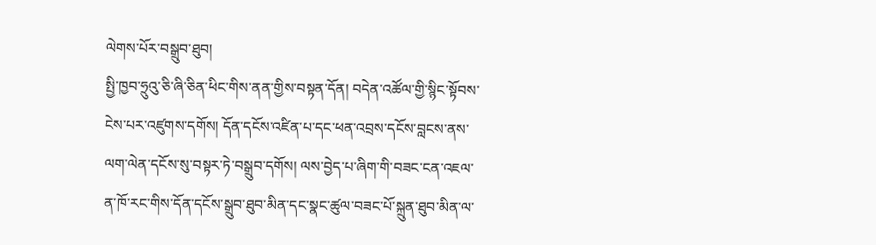ལེགས་པོར་བསྒྲུབ་ཐུབ།
སྤྱི་ཁྱབ་ཧྲུའུ་ཅི་ཞི་ཅིན་ཕིང་གིས་ནན་གྱིས་བསྟན་དོན། བདེན་འཚོལ་གྱི་སྙིང་སྟོབས་ངེས་པར་འཛུགས་དགོས། དོན་དངོས་འཛིན་པ་དང་ཕན་འབྲས་དངོས་བླངས་ནས་ལག་ལེན་དངོས་སུ་བསྟར་ཏེ་བསྒྲུབ་དགོས། ལས་བྱེད་པ་ཞིག་གི་བཟང་ངན་འཇལ་ན་ཁོ་རང་གིས་དོན་དངོས་སྒྲུབ་ཐུབ་མིན་དང་སྣང་ཚུལ་བཟང་པོ་སྐྲུན་ཐུབ་མིན་ལ་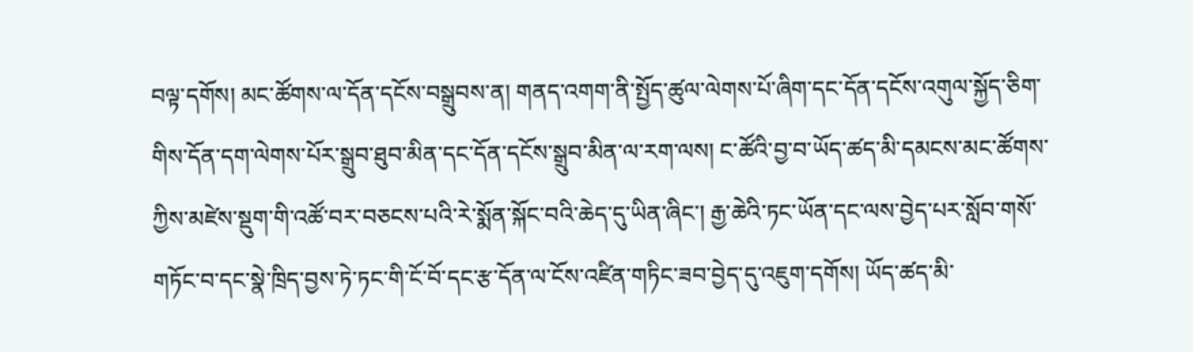བལྟ་དགོས། མང་ཚོགས་ལ་དོན་དངོས་བསྒྲུབས་ན། གནད་འགག་ནི་སྤྱོད་ཚུལ་ལེགས་པོ་ཞིག་དང་དོན་དངོས་འགུལ་སྐྱོད་ཅིག་གིས་དོན་དག་ལེགས་པོར་སྒྲུབ་ཐུབ་མིན་དང་དོན་དངོས་སྒྲུབ་མིན་ལ་རག་ལས། ང་ཚོའི་བྱ་བ་ཡོད་ཚད་མི་དམངས་མང་ཚོགས་ཀྱིས་མཛེས་སྡུག་གི་འཚོ་བར་བཅངས་པའི་རེ་སྨོན་སྐོང་བའི་ཆེད་དུ་ཡིན་ཞིང་། རྒྱ་ཆེའི་ཏང་ཡོན་དང་ལས་བྱེད་པར་སློབ་གསོ་གཏོང་བ་དང་སྣེ་ཁྲིད་བྱས་ཏེ་ཏང་གི་ངོ་བོ་དང་རྩ་དོན་ལ་ངོས་འཛིན་གཏིང་ཟབ་བྱེད་དུ་འཇུག་དགོས། ཡོད་ཚད་མི་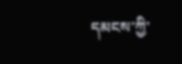དམངས་ཀྱི་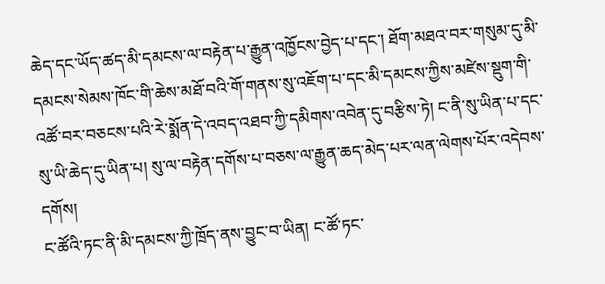ཆེད་དང་ཡོད་ཚད་མི་དམངས་ལ་བརྟེན་པ་རྒྱུན་འཁྱོངས་བྱེད་པ་དང་། ཐོག་མཐའ་བར་གསུམ་དུ་མི་དམངས་སེམས་ཁོང་གི་ཆེས་མཐོ་བའི་གོ་གནས་སུ་འཇོག་པ་དང་མི་དམངས་ཀྱིས་མཛེས་སྡུག་གི་འཚོ་བར་བཅངས་པའི་རེ་སྨོན་དེ་འབད་འཐབ་ཀྱི་དམིགས་འབེན་དུ་བརྩིས་ཏེ། ང་ནི་སུ་ཡིན་པ་དང་སུ་ཡི་ཆེད་དུ་ཡིན་པ། སུ་ལ་བརྟེན་དགོས་པ་བཅས་ལ་རྒྱུན་ཆད་མེད་པར་ལན་ལེགས་པོར་འདེབས་དགོས།
ང་ཚོའི་ཏང་ནི་མི་དམངས་ཀྱི་ཁྲོད་ནས་བྱུང་བ་ཡིན། ང་ཚོ་ཏང་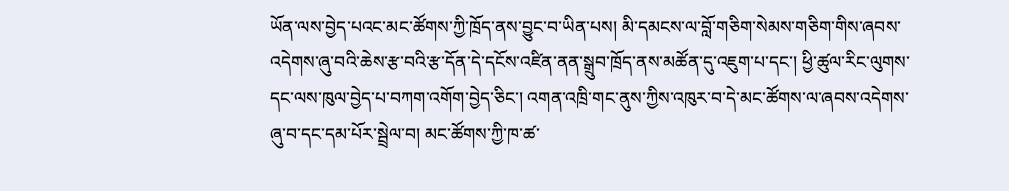ཡོན་ལས་བྱེད་པའང་མང་ཚོགས་ཀྱི་ཁྲོད་ནས་བྱུང་བ་ཡིན་པས། མི་དམངས་ལ་བློ་གཅིག་སེམས་གཅིག་གིས་ཞབས་འདེགས་ཞུ་བའི་ཆེས་རྩ་བའི་རྩ་དོན་དེ་དངོས་འཛིན་ནན་སྒྲུབ་ཁྲོད་ནས་མཚོན་དུ་འཇུག་པ་དང་། ཕྱི་ཚུལ་རིང་ལུགས་དང་ལས་ཁུལ་བྱེད་པ་བཀག་འགོག་བྱེད་ཅིང་། འགན་འཁྲི་གང་ནུས་ཀྱིས་འཁུར་བ་དེ་མང་ཚོགས་ལ་ཞབས་འདེགས་ཞུ་བ་དང་དམ་པོར་སྦྲེལ་བ། མང་ཚོགས་ཀྱི་ཁ་ཚ་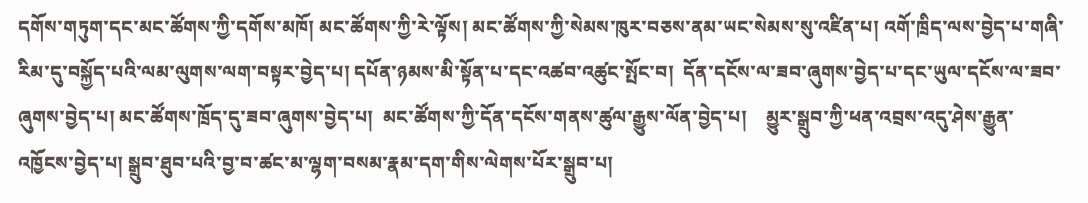དགོས་གཏུག་དང་མང་ཚོགས་ཀྱི་དགོས་མཁོ། མང་ཚོགས་ཀྱི་རེ་ལྟོས། མང་ཚོགས་ཀྱི་སེམས་ཁུར་བཅས་ནམ་ཡང་སེམས་སུ་འཛིན་པ། འགོ་ཁྲིད་ལས་བྱེད་པ་གཞི་རིམ་དུ་བསྐྱོད་པའི་ལམ་ལུགས་ལག་བསྟར་བྱེད་པ། དཔོན་ཉམས་མི་སྟོན་པ་དང་འཚབ་འཚུང་སྤོང་བ།  དོན་དངོས་ལ་ཟབ་ཞུགས་བྱེད་པ་དང་ཡུལ་དངོས་ལ་ཟབ་ཞུགས་བྱེད་པ། མང་ཚོགས་ཁྲོད་དུ་ཟབ་ཞུགས་བྱེད་པ།  མང་ཚོགས་ཀྱི་དོན་དངོས་གནས་ཚུལ་རྒྱུས་ལོན་བྱེད་པ།    མྱུར་སྒྲུབ་ཀྱི་ཕན་འབྲས་འདུ་ཤེས་རྒྱུན་འཁྱོངས་བྱེད་པ། སྒྲུབ་ཐུབ་པའི་བྱ་བ་ཚང་མ་ལྷག་བསམ་རྣམ་དག་གིས་ལེགས་པོར་སྒྲུབ་པ།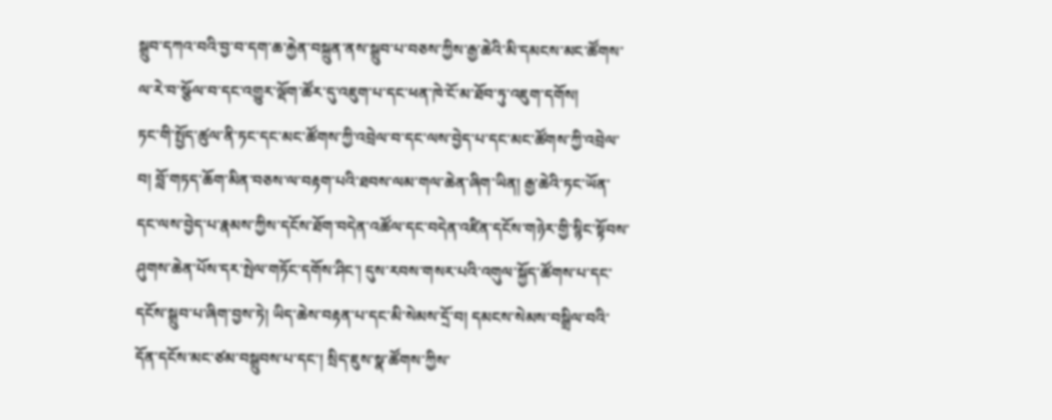སྒྲུབ་དཀའ་བའི་བྱ་བ་དག་ཆ་རྐྱེན་བསྐྲུན་ནས་སྒྲུབ་པ་བཅས་ཀྱིས་རྒྱ་ཆེའི་མི་དམངས་མང་ཚོགས་ལ་རེ་བ་སྩོལ་བ་དང་འགྱུར་ལྡོག་ཚོར་དུ་འཇུག་པ་དང་ཕན་ཁེ་ངོ་མ་ཐོབ་ཏུ་འཇུག་དགོས།
ཏང་གི་སྤྱོད་ཚུལ་ནི་ཏང་དང་མང་ཚོགས་ཀྱི་འབྲེལ་བ་དང་ལས་བྱེད་པ་དང་མང་ཚོགས་ཀྱི་འབྲེལ་བ། བློ་གཏད་ཆོག་མིན་བཅས་ལ་བརྟག་པའི་ཐབས་ལམ་གལ་ཆེན་ཞིག་ཡིན། རྒྱ་ཆེའི་ཏང་ཡོན་དང་ལས་བྱེད་པ་རྣམས་ཀྱིས་དངོས་ཐོག་བདེན་འཚོལ་དང་བདེན་འཛིན་དངོས་གཉེར་གྱི་སྙིང་སྟོབས་ཤུགས་ཆེན་པོས་དར་སྤེལ་གཏོང་དགོས་ཤིང་། དུས་རབས་གསར་པའི་འགུལ་སྐྱོད་ཚོགས་པ་དང་དངོས་སྒྲུབ་པ་ཞིག་བྱས་ཏེ། ཡིད་ཆེས་བརྟན་པ་དང་མི་སེམས་དྲོ་བ། དམངས་སེམས་བསྒྲིལ་བའི་དོན་དངོས་མང་ཙམ་བསྒྲུབས་པ་དང་། སྲིད་ཇུས་སྣ་ཚོགས་ཀྱིས་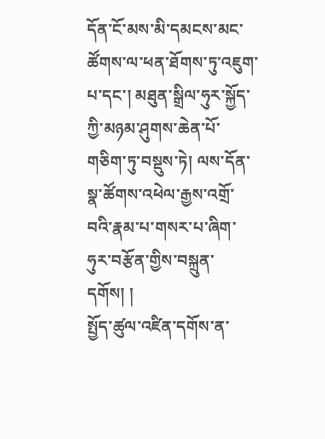དོན་ངོ་མས་མི་དམངས་མང་ཚོགས་ལ་ཕན་ཐོགས་ཏུ་འཇུག་པ་དང་། མཐུན་སྒྲིལ་ཧུར་སྐྱོད་ཀྱི་མཉམ་ཤུགས་ཆེན་པོ་གཅིག་ཏུ་བསྡུས་ཏེ། ལས་དོན་སྣ་ཚོགས་འཕེལ་རྒྱས་འགྲོ་བའི་རྣམ་པ་གསར་པ་ཞིག་ཧུར་བརྩོན་གྱིས་བསྐྲུན་དགོས། །
སྤྱོད་ཚུལ་འཛིན་དགོས་ན་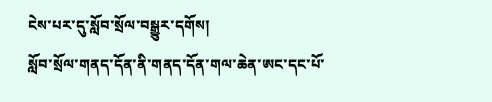ངེས་པར་དུ་སློབ་སྲོལ་བསྒྱུར་དགོས།
སློབ་སྲོལ་གནད་དོན་ནི་གནད་དོན་གལ་ཆེན་ཨང་དང་པོ་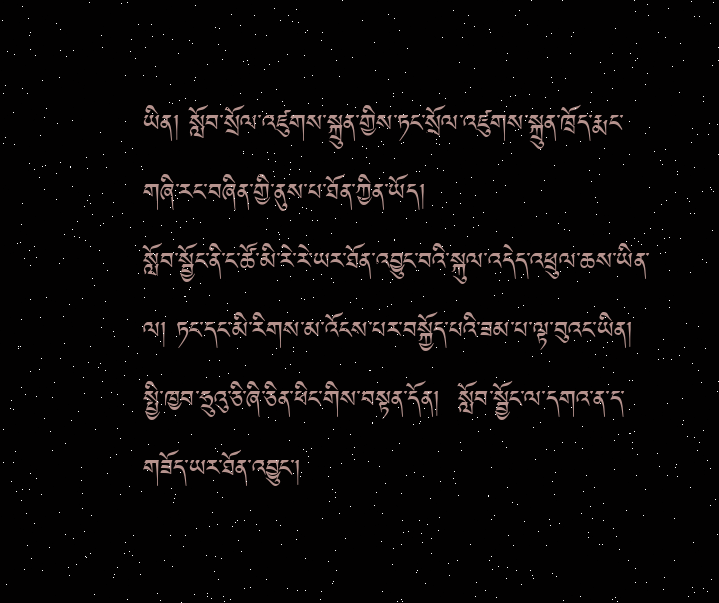ཡིན། སློབ་སྲོལ་འཛུགས་སྐྲུན་གྱིས་ཏང་སྲོལ་འཛུགས་སྐྲུན་ཁྲོད་རྨང་གཞི་རང་བཞིན་གྱི་ནུས་པ་ཐོན་ཀྱིན་ཡོད།
སློབ་སྦྱོང་ནི་ང་ཚོ་མི་རེ་རེ་ཡར་ཐོན་འབྱུང་བའི་སྐུལ་འདེད་འཕྲུལ་ཆས་ཡིན་ལ། ཏང་དང་མི་རིགས་མ་འོངས་པར་བསྐྱོད་པའི་ཟམ་པ་ལྟ་བུའང་ཡིན། སྤྱི་ཁྱབ་ཧྲུའུ་ཅི་ཞི་ཅིན་ཕིང་གིས་བསྟན་དོན།  སློབ་སྦྱོང་ལ་དགའ་ན་ད་གཟོད་ཡར་ཐོན་འབྱུང་།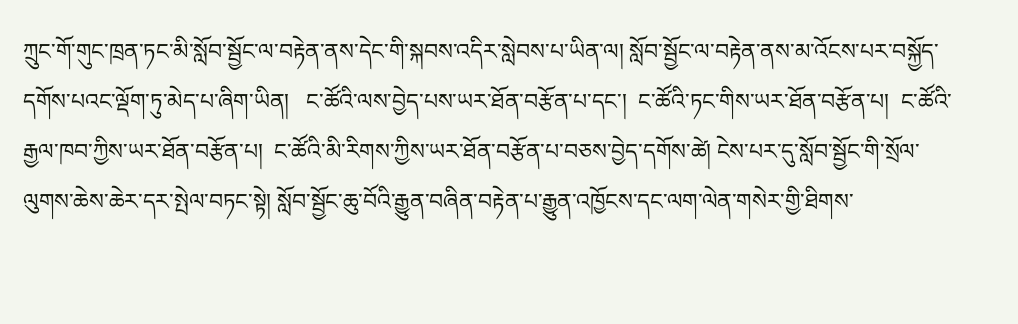ཀྲུང་གོ་གུང་ཁྲན་ཏང་མི་སློབ་སྦྱོང་ལ་བརྟེན་ནས་དེང་གི་སྐབས་འདིར་སླེབས་པ་ཡིན་ལ། སློབ་སྦྱོང་ལ་བརྟེན་ནས་མ་འོངས་པར་བསྐྱོད་དགོས་པའང་ལྡོག་ཏུ་མེད་པ་ཞིག་ཡིན།   ང་ཚོའི་ལས་བྱེད་པས་ཡར་ཐོན་བརྩོན་པ་དང་།  ང་ཚོའི་ཏང་གིས་ཡར་ཐོན་བརྩོན་པ།  ང་ཚོའི་རྒྱལ་ཁབ་ཀྱིས་ཡར་ཐོན་བརྩོན་པ།  ང་ཚོའི་མི་རིགས་ཀྱིས་ཡར་ཐོན་བརྩོན་པ་བཅས་བྱེད་དགོས་ཚེ། ངེས་པར་དུ་སློབ་སྦྱོང་གི་སྲོལ་ལུགས་ཆེས་ཆེར་དར་སྤེལ་བཏང་སྟེ། སློབ་སྦྱོང་ཆུ་བོའི་རྒྱུན་བཞིན་བརྟེན་པ་རྒྱུན་འཁྱོངས་དང་ལག་ལེན་གསེར་གྱི་ཐིགས་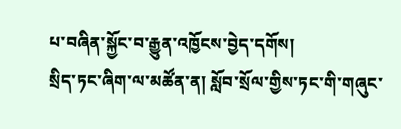པ་བཞིན་སྐྱོང་བ་རྒྱུན་འཁྱོངས་བྱེད་དགོས།
སྲིད་ཏང་ཞིག་ལ་མཚོན་ན། སློབ་སྲོལ་གྱིས་ཏང་གི་གཞུང་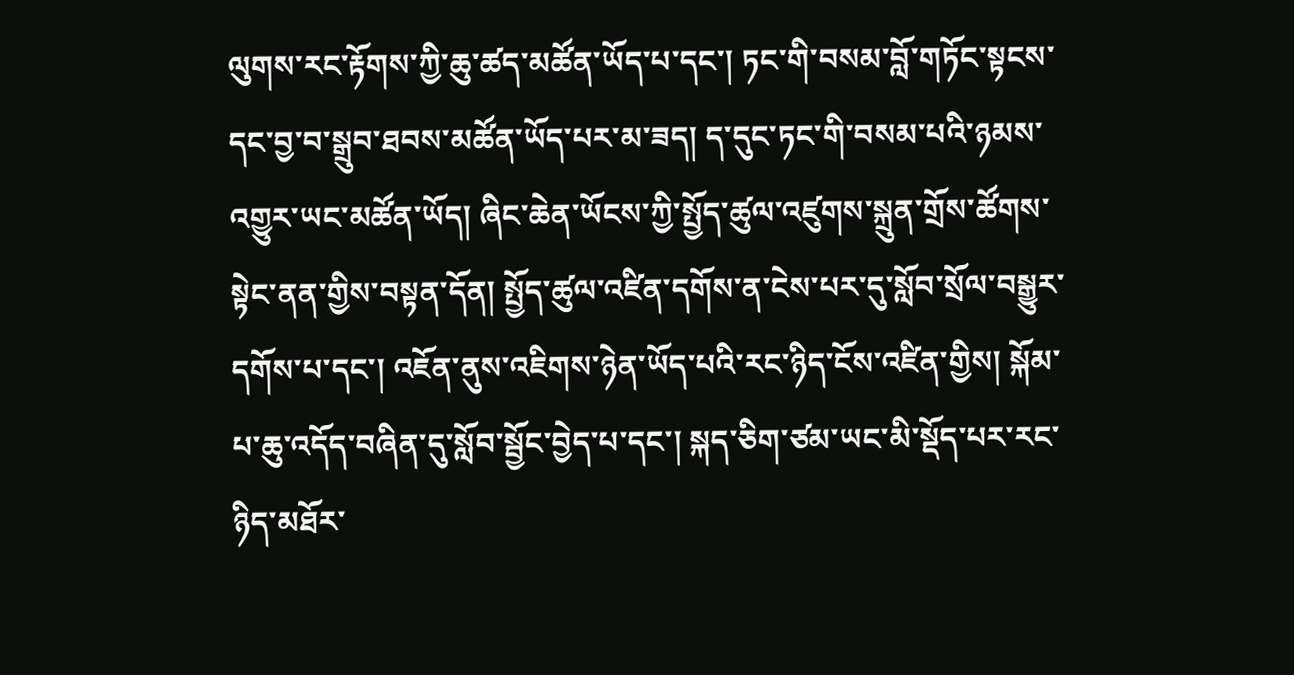ལུགས་རང་རྟོགས་ཀྱི་ཆུ་ཚད་མཚོན་ཡོད་པ་དང་། ཏང་གི་བསམ་བློ་གཏོང་སྟངས་དང་བྱ་བ་སྒྲུབ་ཐབས་མཚོན་ཡོད་པར་མ་ཟད། ད་དུང་ཏང་གི་བསམ་པའི་ཉམས་འགྱུར་ཡང་མཚོན་ཡོད། ཞིང་ཆེན་ཡོངས་ཀྱི་སྤྱོད་ཚུལ་འཛུགས་སྐྲུན་གྲོས་ཚོགས་སྟེང་ནན་གྱིས་བསྟན་དོན། སྤྱོད་ཚུལ་འཛིན་དགོས་ན་ངེས་པར་དུ་སློབ་སྲོལ་བསྒྱུར་དགོས་པ་དང་། འཇོན་ནུས་འཇིགས་ཉེན་ཡོད་པའི་རང་ཉིད་ངོས་འཛིན་གྱིས། སྐོམ་པ་ཆུ་འདོད་བཞིན་དུ་སློབ་སྦྱོང་བྱེད་པ་དང་། སྐད་ཅིག་ཙམ་ཡང་མི་སྡོད་པར་རང་ཉིད་མཐོར་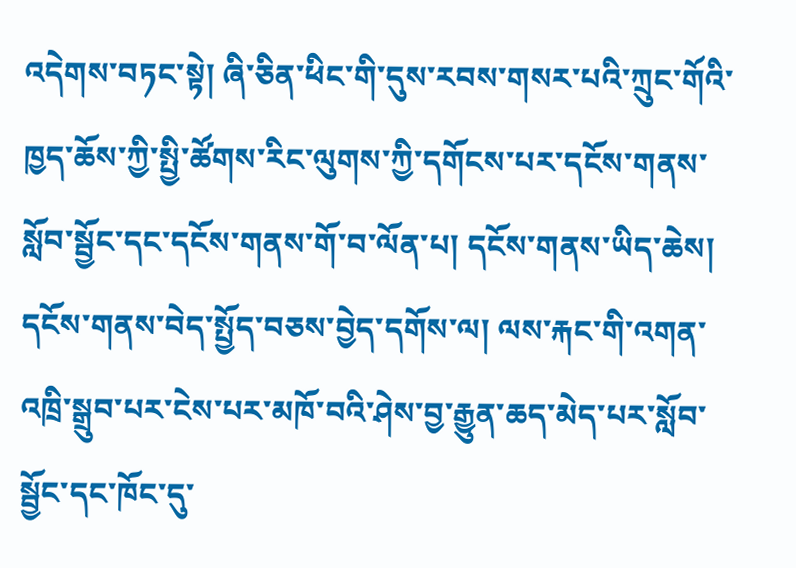འདེགས་བཏང་སྟེ། ཞི་ཅིན་ཕིང་གི་དུས་རབས་གསར་པའི་ཀྲུང་གོའི་ཁྱད་ཆོས་ཀྱི་སྤྱི་ཚོགས་རིང་ལུགས་ཀྱི་དགོངས་པར་དངོས་གནས་སློབ་སྦྱོང་དང་དངོས་གནས་གོ་བ་ལོན་པ། དངོས་གནས་ཡིད་ཆེས། དངོས་གནས་བེད་སྤྱོད་བཅས་བྱེད་དགོས་ལ། ལས་རྐང་གི་འགན་འཁྲི་སྒྲུབ་པར་ངེས་པར་མཁོ་བའི་ཤེས་བྱ་རྒྱུན་ཆད་མེད་པར་སློབ་སྦྱོང་དང་ཁོང་དུ་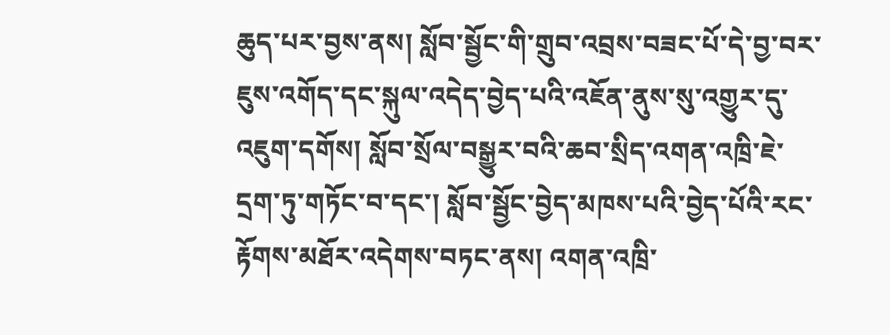ཆུད་པར་བྱས་ནས། སློབ་སྦྱོང་གི་གྲུབ་འབྲས་བཟང་པོ་དེ་བྱ་བར་ཇུས་འགོད་དང་སྐུལ་འདེད་བྱེད་པའི་འཇོན་ནུས་སུ་འགྱུར་དུ་འཇུག་དགོས། སློབ་སྲོལ་བསྒྱུར་བའི་ཆབ་སྲིད་འགན་འཁྲི་ཇེ་དྲག་ཏུ་གཏོང་བ་དང་། སློབ་སྦྱོང་བྱེད་མཁས་པའི་བྱེད་པོའི་རང་རྟོགས་མཐོར་འདེགས་བཏང་ནས། འགན་འཁྲི་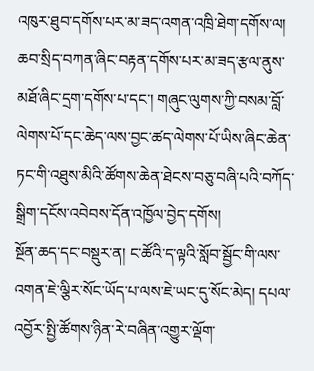འཁུར་ཐུབ་དགོས་པར་མ་ཟད་འགན་འཁྲི་ཐེག་དགོས་ལ། ཆབ་སྲིད་བཀན་ཞིང་བརྟན་དགོས་པར་མ་ཟད་རྩལ་ནུས་མཐོ་ཞིང་དྲག་དགོས་པ་དང་། གཞུང་ལུགས་ཀྱི་བསམ་བློ་ལེགས་པོ་དང་ཆེད་ལས་བྱང་ཚད་ལེགས་པོ་ཡིས་ཞིང་ཆེན་ཏང་གི་འཐུས་མིའི་ཚོགས་ཆེན་ཐེངས་བཅུ་བཞི་པའི་བཀོད་སྒྲིག་དངོས་འབེབས་དོན་འཁྱོལ་བྱེད་དགོས།
སྔོན་ཆད་དང་བསྡུར་ན། ང་ཚོའི་ད་ལྟའི་སློབ་སྦྱོང་གི་ལས་འགན་ཇེ་ལྕིར་སོང་ཡོད་པ་ལས་ཇེ་ཡང་དུ་སོང་མེད། དཔལ་འབྱོར་སྤྱི་ཚོགས་ཉིན་རེ་བཞིན་འགྱུར་ལྡོག་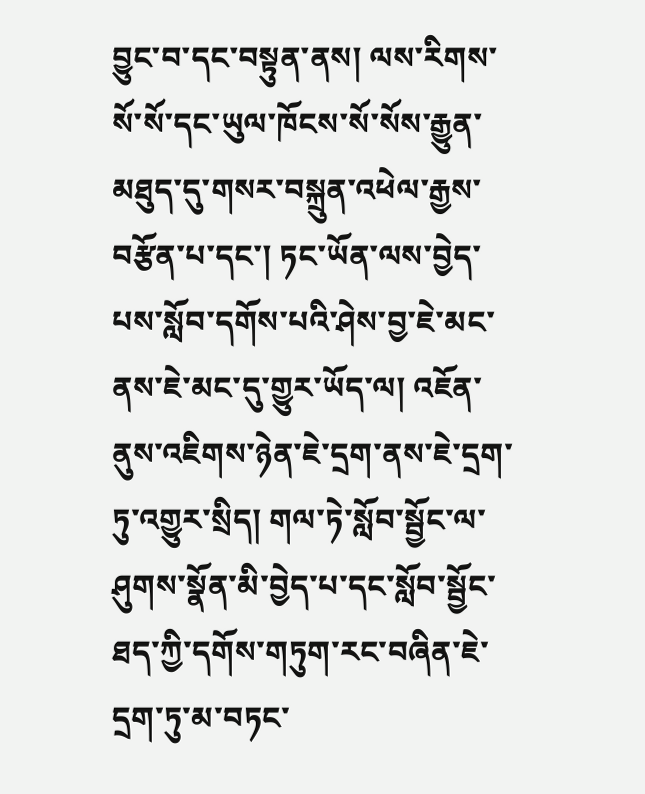བྱུང་བ་དང་བསྟུན་ནས། ལས་རིགས་སོ་སོ་དང་ཡུལ་ཁོངས་སོ་སོས་རྒྱུན་མཐུད་དུ་གསར་བསྐྲུན་འཕེལ་རྒྱས་བརྩོན་པ་དང་། ཏང་ཡོན་ལས་བྱེད་པས་སློབ་དགོས་པའི་ཤེས་བྱ་ཇེ་མང་ནས་ཇེ་མང་དུ་གྱུར་ཡོད་ལ། འཇོན་ནུས་འཇིགས་ཉེན་ཇེ་དྲག་ནས་ཇེ་དྲག་ཏུ་འགྱུར་སྲིད། གལ་ཏེ་སློབ་སྦྱོང་ལ་ཤུགས་སྣོན་མི་བྱེད་པ་དང་སློབ་སྦྱོང་ཐད་ཀྱི་དགོས་གཏུག་རང་བཞིན་ཇེ་དྲག་ཏུ་མ་བཏང་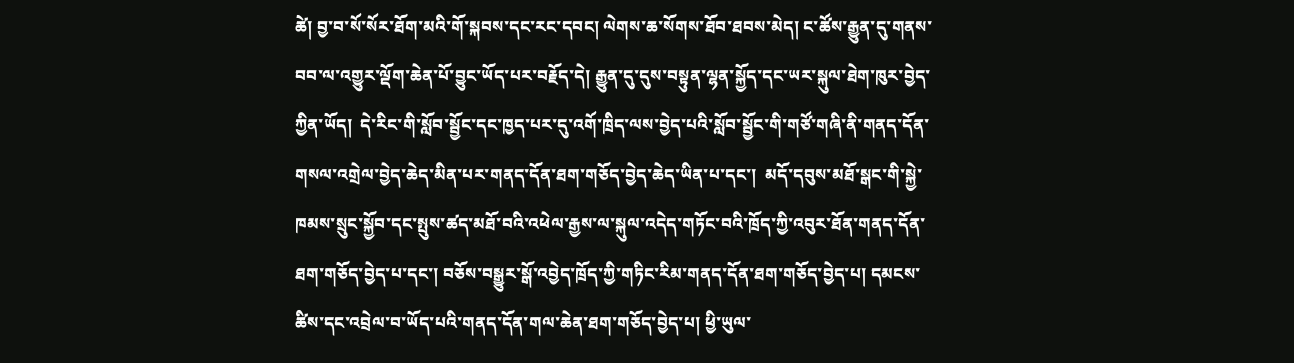ཚེ། བྱ་བ་སོ་སོར་ཐོག་མའི་གོ་སྐབས་དང་རང་དབང། ལེགས་ཆ་སོགས་ཐོབ་ཐབས་མེད། ང་ཚོས་རྒྱུན་དུ་གནས་བབ་ལ་འགྱུར་ལྡོག་ཆེན་པོ་བྱུང་ཡོད་པར་བརྗོད་དེ། རྒྱུན་དུ་དུས་བསྟུན་ལྷན་སྐྱོད་དང་ཡར་སྐུལ་ཐེག་ཁུར་བྱེད་ཀྱིན་ཡོད།  དེ་རིང་གི་སློབ་སྦྱོང་དང་ཁྱད་པར་དུ་འགོ་ཁྲིད་ལས་བྱེད་པའི་སློབ་སྦྱོང་གི་གཙོ་གཞི་ནི་གནད་དོན་གསལ་འགྲེལ་བྱེད་ཆེད་མིན་པར་གནད་དོན་ཐག་གཅོད་བྱེད་ཆེད་ཡིན་པ་དང་།  མདོ་དབུས་མཐོ་སྒང་གི་སྐྱེ་ཁམས་སྲུང་སྐྱོབ་དང་སྤུས་ཚད་མཐོ་བའི་འཕེལ་རྒྱས་ལ་སྐུལ་འདེད་གཏོང་བའི་ཁྲོད་ཀྱི་འབུར་ཐོན་གནད་དོན་ཐག་གཅོད་བྱེད་པ་དང་། བཅོས་བསྒྱུར་སྒོ་འབྱེད་ཁྲོད་ཀྱི་གཏིང་རིམ་གནད་དོན་ཐག་གཅོད་བྱེད་པ། དམངས་ཚིས་དང་འབྲེལ་བ་ཡོད་པའི་གནད་དོན་གལ་ཆེན་ཐག་གཅོད་བྱེད་པ། ཕྱི་ཡུལ་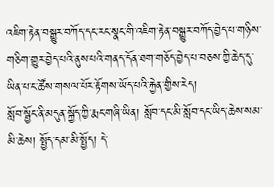འཇིག་རྟེན་བསྒྱུར་བཀོད་དང་རང་སྣང་གི་འཇིག་རྟེན་བསྒྱུར་བཀོད་བྱེད་པ་གཉིས་གཅིག་གྱུར་བྱེད་པའི་ནུས་པའི་གནད་དོན་ཐག་གཅོད་བྱེད་པ་བཅས་ཀྱི་ཆེད་དུ་ཡིན་པ་ང་ཚོས་གསལ་པོར་རྟོགས་ཡོད་པའི་རྐྱེན་གྱིས་རེད།
སློབ་སྦྱོང་ནི་མདུན་སྐྱོད་ཀྱི་རྨང་གཞི་ཡིན། སློབ་དང་མི་སློབ་དང་ཡིད་ཆེས་སམ་མི་ཆེས། སྤྱོད་དམ་མི་སྤྱོད། དེ་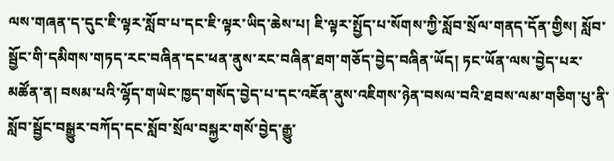ལས་གཞན་ད་དུང་ཇི་ལྟར་སློབ་པ་དང་ཇི་ལྟར་ཡིད་ཆེས་པ། ཇི་ལྟར་སྤྱོད་པ་སོགས་ཀྱི་སློབ་སྲོལ་གནད་དོན་གྱིས། སློབ་སྦྱོང་གི་དམིགས་གཏད་རང་བཞིན་དང་ཕན་ནུས་རང་བཞིན་ཐག་གཅོད་བྱེད་བཞིན་ཡོད། ཏང་ཡོན་ལས་བྱེད་པར་མཚོན་ན། བསམ་པའི་ལྷོད་གཡེང་ཁྱད་གསོད་བྱེད་པ་དང་འཇོན་ནུས་འཇིགས་ཉེན་བསལ་བའི་ཐབས་ལམ་གཅིག་པུ་ནི་སློབ་སྦྱོང་བསྒྱུར་བཀོད་དང་སློབ་སྲོལ་བསྐྱར་གསོ་བྱེད་རྒྱུ་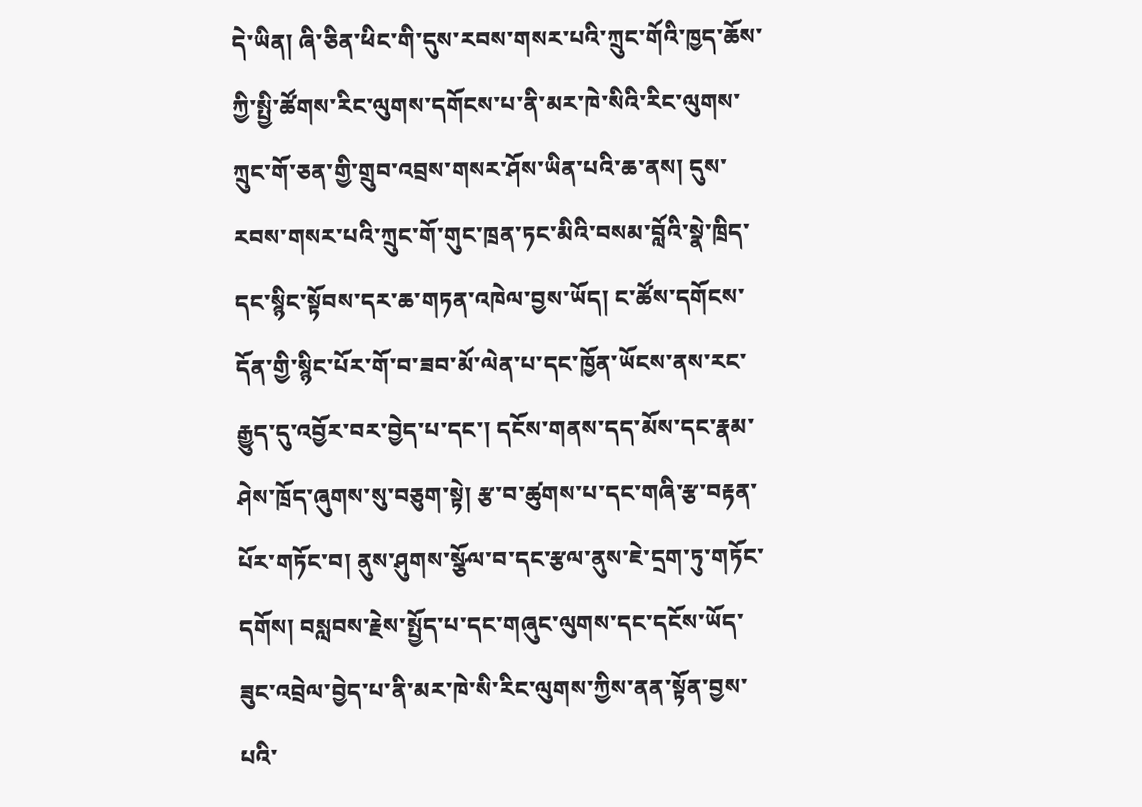དེ་ཡིན། ཞི་ཅིན་ཕིང་གི་དུས་རབས་གསར་པའི་ཀྲུང་གོའི་ཁྱད་ཆོས་ཀྱི་སྤྱི་ཚོགས་རིང་ལུགས་དགོངས་པ་ནི་མར་ཁེ་སིའི་རིང་ལུགས་ཀྲུང་གོ་ཅན་གྱི་གྲུབ་འབྲས་གསར་ཤོས་ཡིན་པའི་ཆ་ནས། དུས་རབས་གསར་པའི་ཀྲུང་གོ་གུང་ཁྲན་ཏང་མིའི་བསམ་བློའི་སྣེ་ཁྲིད་དང་སྙིང་སྟོབས་དར་ཆ་གཏན་འཁེལ་བྱས་ཡོད། ང་ཚོས་དགོངས་དོན་གྱི་སྙིང་པོར་གོ་བ་ཟབ་མོ་ལེན་པ་དང་ཁྱོན་ཡོངས་ནས་རང་རྒྱུད་དུ་འབྱོར་བར་བྱེད་པ་དང་། དངོས་གནས་དད་མོས་དང་རྣམ་ཤེས་ཁྲོད་ཞུགས་སུ་བཅུག་སྟེ། རྩ་བ་ཚུགས་པ་དང་གཞི་རྩ་བརྟན་པོར་གཏོང་བ། ནུས་ཤུགས་སྩོལ་བ་དང་རྩལ་ནུས་ཇེ་དྲག་ཏུ་གཏོང་དགོས། བསླབས་རྗེས་སྤྱོད་པ་དང་གཞུང་ལུགས་དང་དངོས་ཡོད་ཟུང་འབྲེལ་བྱེད་པ་ནི་མར་ཁེ་སི་རིང་ལུགས་ཀྱིས་ནན་སྟོན་བྱས་པའི་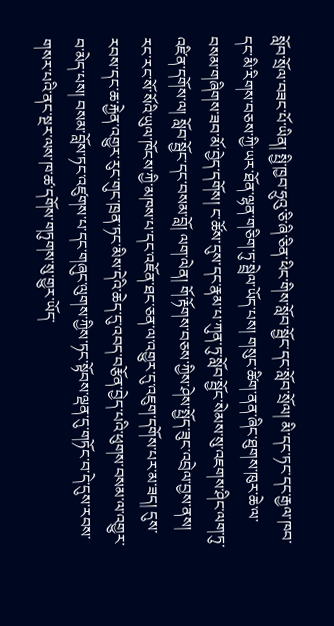སློབ་སྲོལ་བཟང་པོ་ཡིན། སྤྱི་ཁྱབ་ཧྲུའུ་ཅི་ཞི་ཅིན་ཕིང་གིས་སློབ་སྦྱོང་དང་སློབ་སྲོལ། མི་དང་ཏང་དང་རྒྱལ་ཁབ་དང་མི་རིགས་བཅས་ཀྱི་ཡར་ཐོན་ལྷན་གཅིག་ཏུ་སྦྲེལ་ཡོད་པས། གསུང་ཚིག་ནན་ཞིང་ཐུགས་ཁུར་ཆེ་ལ་བསམ་གཞིགས་ཟབ་མོ་བྱེད་དགོས། ང་ཚོས་དུས་དང་རྣམ་པ་ཀུན་ཏུ་སློབ་སྦྱོང་སེམས་སུ་འཇགས་ཤིང་ལག་ཏུ་འཛིན་དགོས་ལ། སློབ་སྦྱོང་དང་བསམ་བློ། ལག་ལེན། གོ་རྟོགས་བཅས་ཀྱིས་ཤེས་སྤྱོད་ཟུང་འབྲེལ་བྱས་ནས། རང་རང་སོ་སོའི་ཡུལ་ཁོངས་ཀྱི་མཁས་པ་དང་འཇོན་ཐང་ཅན་ལ་འགྱུར་དུ་འཇུག་དགོས་པར་མ་ཟད། དུས་རབས་དང་ཆ་རྐྱེན་འགྱུར་རུང་གུང་ཁྲན་ཏང་མིས་དེའི་ཆེད་དུ་འབད་བརྩོན་བྱེད་པའི་ཕུགས་བསམ་ལ་འགྱུར་བ་མེད་པས། བསམ་བློས་ཏང་འཛུགས་པ་དང་གཞུང་ལུགས་ཀྱིས་ཏང་སྟོབས་ལྡན་དུ་གཏོང་བ་དེ་དུས་རབས་གསར་པའི་ནང་སྔར་ལས་ཁ་ཚ་དགོས་གཏུགས་སུ་གྱུར་ཡོད་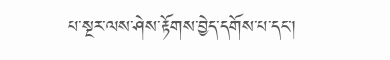པ་སྔར་ལས་ཤེས་རྟོགས་བྱེད་དགོས་པ་དང་།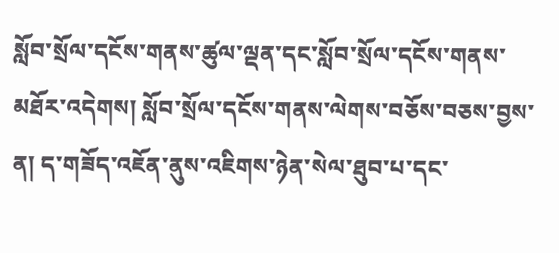སློབ་སྲོལ་དངོས་གནས་ཚུལ་ལྡན་དང་སློབ་སྲོལ་དངོས་གནས་མཐོར་འདེགས། སློབ་སྲོལ་དངོས་གནས་ལེགས་བཅོས་བཅས་བྱས་ན། ད་གཟོད་འཇོན་ནུས་འཇིགས་ཉེན་སེལ་ཐུབ་པ་དང་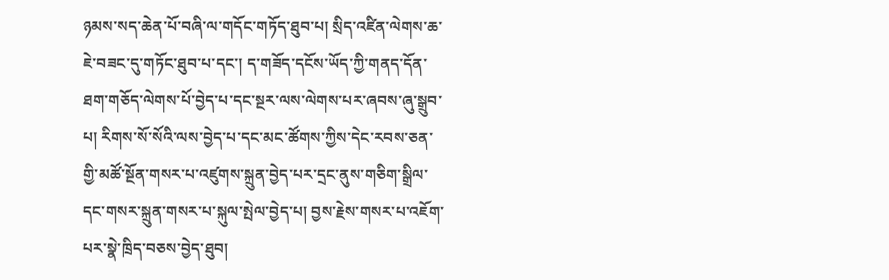ཉམས་སད་ཆེན་པོ་བཞི་ལ་གདོང་གཏོད་ཐུབ་པ། སྲིད་འཛིན་ལེགས་ཆ་ཇེ་བཟང་དུ་གཏོང་ཐུབ་པ་དང་། ད་གཟོད་དངོས་ཡོད་ཀྱི་གནད་དོན་ཐག་གཅོད་ལེགས་པོ་བྱེད་པ་དང་སྔར་ལས་ལེགས་པར་ཞབས་ཞུ་སྒྲུབ་པ། རིགས་སོ་སོའི་ལས་བྱེད་པ་དང་མང་ཚོགས་ཀྱིས་དེང་རབས་ཅན་གྱི་མཚོ་སྔོན་གསར་པ་འཛུགས་སྐྲུན་བྱེད་པར་དྲང་ནུས་གཅིག་སྒྲིལ་དང་གསར་སྐྲུན་གསར་པ་སྐུལ་སྤེལ་བྱེད་པ། བྱས་རྗེས་གསར་པ་འཇོག་པར་སྣེ་ཁྲིད་བཅས་བྱེད་ཐུབ།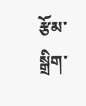རྩོམ་སྒྲིག་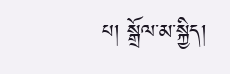པ། སྒྲོལ་མ་སྐྱིད།